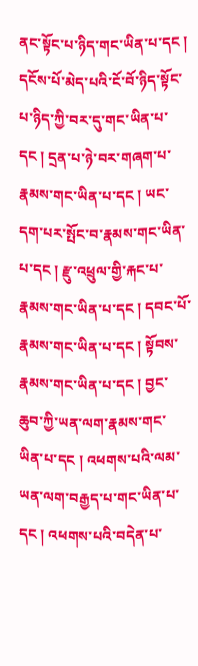ནང་སྟོང་པ་ཉིད་གང་ཡིན་པ་དང ། དངོས་པོ་མེད་པའི་ངོ་བོ་ཉིད་སྟོང་པ་ཉིད་ཀྱི་བར་དུ་གང་ཡིན་པ་དང ། དྲན་པ་ཉེ་བར་གཞག་པ་རྣམས་གང་ཡིན་པ་དང ། ཡང་དག་པར་སྤོང་བ་རྣམས་གང་ཡིན་པ་དང ། རྫུ་འཕྲུལ་གྱི་རྐང་པ་རྣམས་གང་ཡིན་པ་དང ། དབང་པོ་རྣམས་གང་ཡིན་པ་དང ། སྟོབས་རྣམས་གང་ཡིན་པ་དང ། བྱང་ཆུབ་ཀྱི་ཡན་ལག་རྣམས་གང་ཡིན་པ་དང ། འཕགས་པའི་ལམ་ཡན་ལག་བརྒྱད་པ་གང་ཡིན་པ་དང ། འཕགས་པའི་བདེན་པ་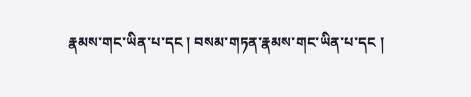རྣམས་གང་ཡིན་པ་དང ། བསམ་གཏན་རྣམས་གང་ཡིན་པ་དང །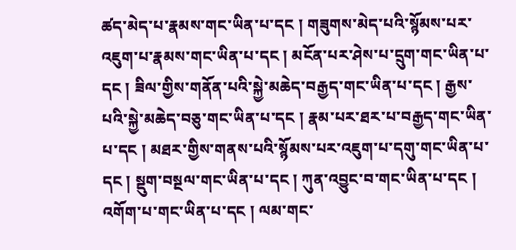ཚད་མེད་པ་རྣམས་གང་ཡིན་པ་དང ། གཟུགས་མེད་པའི་སྙོམས་པར་འཇུག་པ་རྣམས་གང་ཡིན་པ་དང ། མངོན་པར་ཤེས་པ་དྲུག་གང་ཡིན་པ་དང ། ཟིལ་གྱིས་གནོན་པའི་སྐྱེ་མཆེད་བརྒྱད་གང་ཡིན་པ་དང ། རྒྱས་པའི་སྐྱེ་མཆེད་བཅུ་གང་ཡིན་པ་དང ། རྣམ་པར་ཐར་པ་བརྒྱད་གང་ཡིན་པ་དང ། མཐར་གྱིས་གནས་པའི་སྙོམས་པར་འཇུག་པ་དགུ་གང་ཡིན་པ་དང ། སྡུག་བསྔལ་གང་ཡིན་པ་དང ། ཀུན་འབྱུང་བ་གང་ཡིན་པ་དང ། འགོག་པ་གང་ཡིན་པ་དང ། ལམ་གང་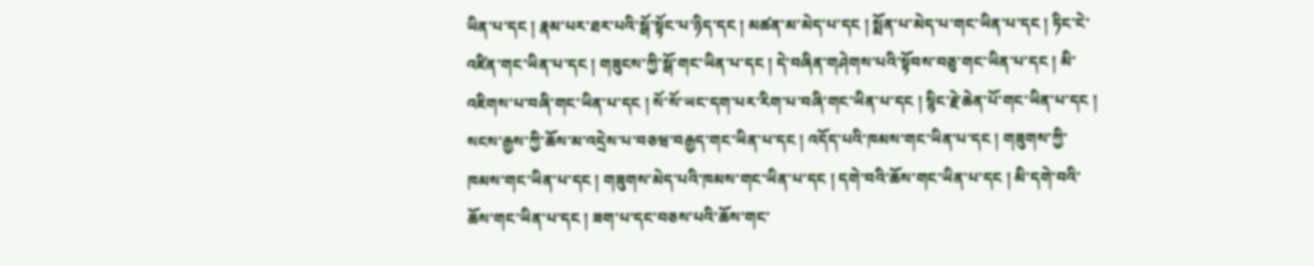ཡིན་པ་དང ། རྣམ་པར་ཐར་པའི་སྒོ་སྟོང་པ་ཉིད་དང ། མཚན་མ་མེད་པ་དང ། སྨོན་པ་མེད་པ་གང་ཡིན་པ་དང ། ཏིང་ངེ་འཛིན་གང་ཡིན་པ་དང ། གཟུངས་ཀྱི་སྒོ་གང་ཡིན་པ་དང ། དེ་བཞིན་གཤེགས་པའི་སྟོབས་བཅུ་གང་ཡིན་པ་དང ། མི་འཇིགས་པ་བཞི་གང་ཡིན་པ་དང ། སོ་སོ་ཡང་དག་པར་རིག་པ་བཞི་གང་ཡིན་པ་དང ། སྙིང་རྗེ་ཆེན་པོ་གང་ཡིན་པ་དང ། སངས་རྒྱས་ཀྱི་ཆོས་མ་འདྲེས་པ་བཅཝ་བརྒྱད་གང་ཡིན་པ་དང ། འདོད་པའི་ཁམས་གང་ཡིན་པ་དང ། གཟུགས་ཀྱི་ཁམས་གང་ཡིན་པ་དང ། གཟུགས་མེད་པའི་ཁམས་གང་ཡིན་པ་དང ། དགེ་བའི་ཆོས་གང་ཡིན་པ་དང ། མི་དགེ་བའི་ཆོས་གང་ཡིན་པ་དང ། ཟག་པ་དང་བཅས་པའི་ཆོས་གང་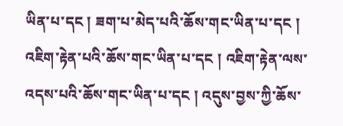ཡིན་པ་དང ། ཟག་པ་མེད་པའི་ཆོས་གང་ཡིན་པ་དང ། འཇིག་རྟེན་པའི་ཆོས་གང་ཡིན་པ་དང ། འཇིག་རྟེན་ལས་འདས་པའི་ཆོས་གང་ཡིན་པ་དང ། འདུས་བྱས་ཀྱི་ཆོས་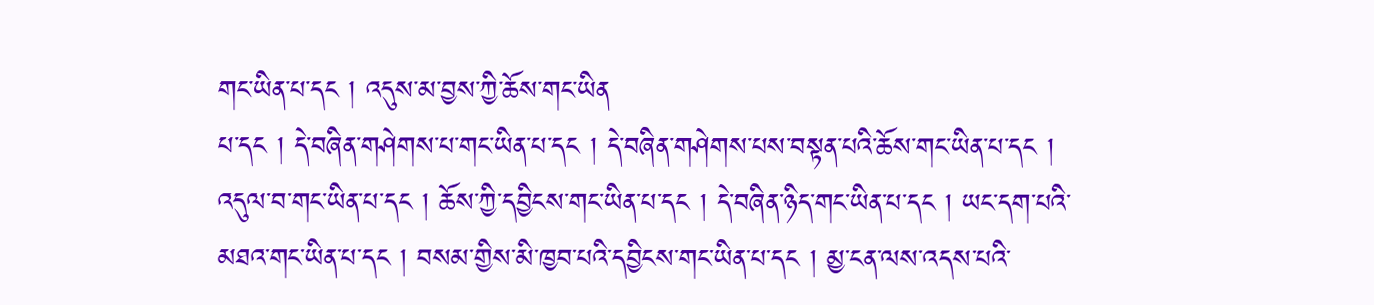གང་ཡིན་པ་དང ། འདུས་མ་བྱས་ཀྱི་ཆོས་གང་ཡིན
པ་དང ། དེ་བཞིན་གཤེགས་པ་གང་ཡིན་པ་དང ། དེ་བཞིན་གཤེགས་པས་བསྟན་པའི་ཆོས་གང་ཡིན་པ་དང ། འདུལ་བ་གང་ཡིན་པ་དང ། ཆོས་ཀྱི་དབྱིངས་གང་ཡིན་པ་དང ། དེ་བཞིན་ཉིད་གང་ཡིན་པ་དང ། ཡང་དག་པའི་མཐའ་གང་ཡིན་པ་དང ། བསམ་གྱིས་མི་ཁྱབ་པའི་དབྱིངས་གང་ཡིན་པ་དང ། མྱ་ངན་ལས་འདས་པའི་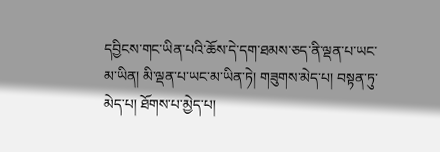དབྱིངས་གང་ཡིན་པའི་ཆོས་དེ་དག་ཐམས་ཅད་ནི་ལྡན་པ་ཡང་མ་ཡིན། མི་ལྡན་པ་ཡང་མ་ཡིན་ཏེ། གཟུགས་མེད་པ། བསྟན་ཏུ་མེད་པ། ཐོགས་པ་མྱེད་པ།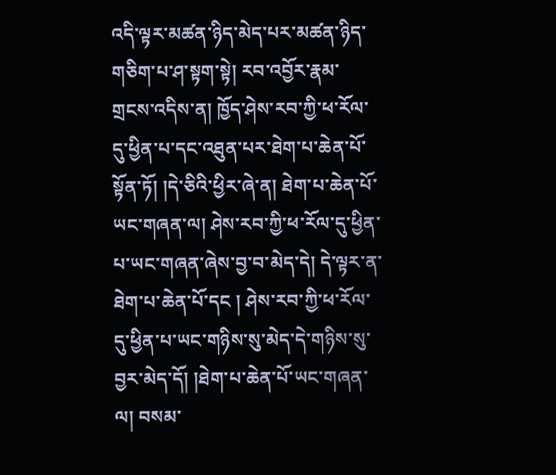འདི་ལྟར་མཚན་ཉིད་མེད་པར་མཚན་ཉིད་གཅིག་པ་ཤ་སྟག་སྟེ། རབ་འབྱོར་རྣམ་གྲངས་འདིས་ན། ཁྱོད་ཤེས་རབ་ཀྱི་ཕ་རོལ་དུ་ཕྱིན་པ་དང་འཐུན་པར་ཐེག་པ་ཆེན་པོ་སྟོན་ཏོ། །དེ་ཅིའི་ཕྱིར་ཞེ་ན། ཐེག་པ་ཆེན་པོ་ཡང་གཞན་ལ། ཤེས་རབ་ཀྱི་ཕ་རོལ་དུ་ཕྱིན་པ་ཡང་གཞན་ཞེས་བྱ་བ་མེད་དེ། དེ་ལྟར་ན་ཐེག་པ་ཆེན་པོ་དང ། ཤེས་རབ་ཀྱི་ཕ་རོལ་དུ་ཕྱིན་པ་ཡང་གཉིས་སུ་མེད་དེ་གཉིས་སུ་བྱར་མེད་དོ། །ཐེག་པ་ཆེན་པོ་ཡང་གཞན་ལ། བསམ་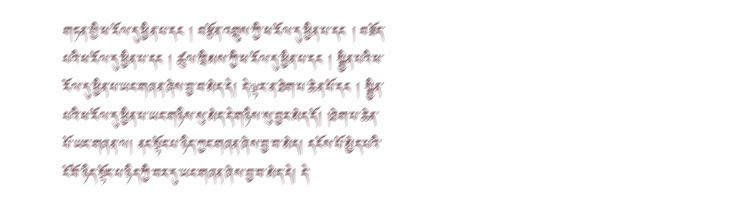གཏན་གྱི་ཕ་རོལ་དུ་ཕྱིན་པ་དང ། བརྩོན་འགྲུས་ཀྱི་ཕ་རོལ་དུ་ཕྱིན་པ་དང ། བཟོད་པའི་ཕ་རོལ་དུ་ཕྱིན་པ་དང ། ཚུལ་ཁྲིམས་ཀྱི་ཕ་རོལ་དུ་ཕྱིན་པ་དང ། སྦྱིན་པའི་ཕ་རོལ་དུ་ཕྱིན་པ་ཡང་གཞན་ཞེས་བྱ་བ་མེད་དེ། དེ་ལྟར་ན་ཐེག་པ་ཆེན་པོ་དང ། སྦྱིན་པའི་ཕ་རོལ་དུ་ཕྱིན་པ་ཡང་གཉིས་སུ་མེད་དེ་གཉིས་སུ་བྱར་མེད་དོ། །ཐེག་པ་ཆེན་པོ་ཡང་གཞན་ལ། ནང་སྟོང་པ་ཉིད་ཀྱང་གཞན་ཞེས་བྱ་བ་མེད། དངོས་པོ་མྱེད་པའི་ངོ་བོ་ཉིད་སྟོང་པ་ཉིད་ཀྱི་བར་དུ་ཡང་གཞན་ཞེས་བྱ་བ་མེད་དེ། དེ་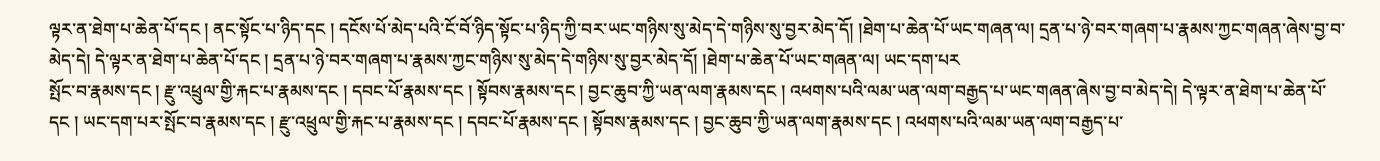ལྟར་ན་ཐེག་པ་ཆེན་པོ་དང ། ནང་སྟོང་པ་ཉིད་དང ། དངོས་པོ་མེད་པའི་ངོ་བོ་ཉིད་སྟོང་པ་ཉིད་ཀྱི་བར་ཡང་གཉིས་སུ་མེད་དེ་གཉིས་སུ་བྱར་མེད་དོ། །ཐེག་པ་ཆེན་པོ་ཡང་གཞན་ལ། དྲན་པ་ཉེ་བར་གཞག་པ་རྣམས་ཀྱང་གཞན་ཞེས་བྱ་བ་མེད་དེ། དེ་ལྟར་ན་ཐེག་པ་ཆེན་པོ་དང ། དྲན་པ་ཉེ་བར་གཞག་པ་རྣམས་ཀྱང་གཉིས་སུ་མེད་དེ་གཉིས་སུ་བྱར་མེད་དོ། །ཐེག་པ་ཆེན་པོ་ཡང་གཞན་ལ། ཡང་དག་པར
སྤོང་བ་རྣམས་དང ། རྫུ་འཕྲུལ་གྱི་རྐང་པ་རྣམས་དང ། དབང་པོ་རྣམས་དང ། སྟོབས་རྣམས་དང ། བྱང་ཆུབ་ཀྱི་ཡན་ལག་རྣམས་དང ། འཕགས་པའི་ལམ་ཡན་ལག་བརྒྱད་པ་ཡང་གཞན་ཞེས་བྱ་བ་མེད་དེ། དེ་ལྟར་ན་ཐེག་པ་ཆེན་པོ་དང ། ཡང་དག་པར་སྤོང་བ་རྣམས་དང ། རྫུ་འཕྲུལ་གྱི་རྐང་པ་རྣམས་དང ། དབང་པོ་རྣམས་དང ། སྟོབས་རྣམས་དང ། བྱང་ཆུབ་ཀྱི་ཡན་ལག་རྣམས་དང ། འཕགས་པའི་ལམ་ཡན་ལག་བརྒྱད་པ་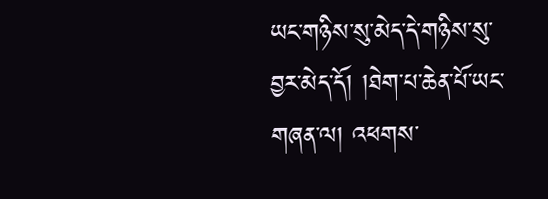ཡང་གཉིས་སུ་མེད་དེ་གཉིས་སུ་བྱར་མེད་དོ། །ཐེག་པ་ཆེན་པོ་ཡང་གཞན་ལ། འཕགས་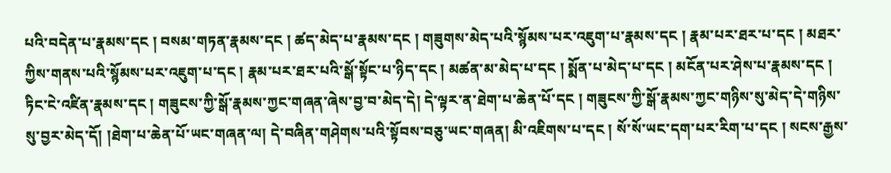པའི་བདེན་པ་རྣམས་དང ། བསམ་གཏན་རྣམས་དང ། ཚད་མེད་པ་རྣམས་དང ། གཟུགས་མེད་པའི་སྙོམས་པར་འཇུག་པ་རྣམས་དང ། རྣམ་པར་ཐར་པ་དང ། མཐར་ཀྱིས་གནས་པའི་སྙོམས་པར་འཇུག་པ་དང ། རྣམ་པར་ཐར་པའི་སྒོ་སྟོང་པ་ཉིད་དང ། མཚན་མ་མེད་པ་དང ། སྨོན་པ་མེད་པ་དང ། མངོན་པར་ཤེས་པ་རྣམས་དང ། ཏིང་ངེ་འཛིན་རྣམས་དང ། གཟུངས་ཀྱི་སྒོ་རྣམས་ཀྱང་གཞན་ཞེས་བྱ་བ་མེད་དེ། དེ་ལྟར་ན་ཐེག་པ་ཆེན་པོ་དང ། གཟུངས་ཀྱི་སྒོ་རྣམས་ཀྱང་གཉིས་སུ་མེད་དེ་གཉིས་སུ་བྱར་མེད་དོ། །ཐེག་པ་ཆེན་པོ་ཡང་གཞན་ལ། དེ་བཞིན་གཤེགས་པའི་སྟོབས་བཅུ་ཡང་གཞན། མི་འཇིགས་པ་དང ། སོ་སོ་ཡང་དག་པར་རིག་པ་དང ། སངས་རྒྱས་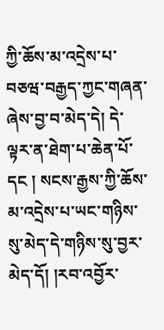ཀྱི་ཆོས་མ་འདྲེས་པ་བཅཝ་བརྒྱད་ཀྱང་གཞན་ཞེས་བྱ་བ་མེད་དེ། དེ་ལྟར་ན་ཐེག་པ་ཆེན་པོ་དང ། སངས་རྒྱས་ཀྱི་ཆོས་མ་འདྲེས་པ་ཡང་གཉིས་སུ་མེད་དེ་གཉིས་སུ་བྱར་མེད་དོ། །རབ་འབྱོར་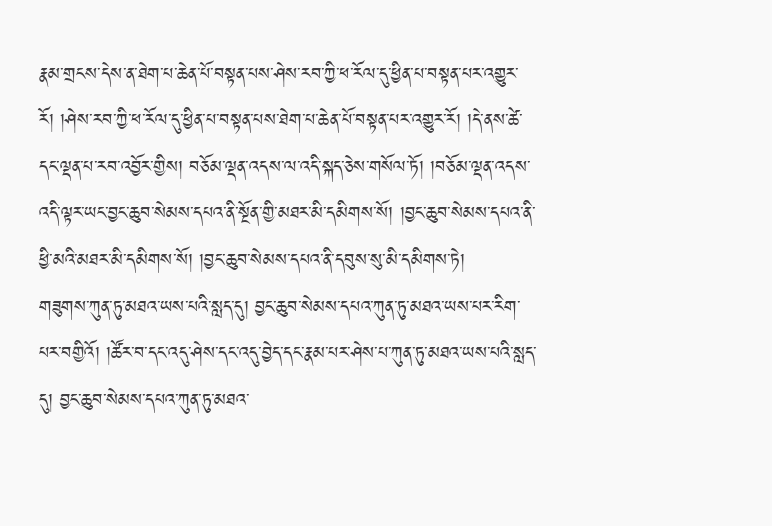རྣམ་གྲངས་དེས་ན་ཐེག་པ་ཆེན་པོ་བསྟན་པས་ཤེས་རབ་ཀྱི་ཕ་རོལ་དུ་ཕྱིན་པ་བསྟན་པར་འགྱུར་རོ། །ཤེས་རབ་ཀྱི་ཕ་རོལ་དུ་ཕྱིན་པ་བསྟན་པས་ཐེག་པ་ཆེན་པོ་བསྟན་པར་འགྱུར་རོ། །དེ་ནས་ཚེ་དང་ལྡན་པ་རབ་འབྱོར་གྱིས། བཅོམ་ལྡན་འདས་ལ་འདི་སྐད་ཅེས་གསོལ་ཏོ། །བཅོམ་ལྡན་འདས་འདི་ལྟར་ཡང་བྱང་ཆུབ་སེམས་དཔའ་ནི་སྔོན་གྱི་མཐར་མི་དམིགས་སོ། །བྱང་ཆུབ་སེམས་དཔའ་ནི་ཕྱི་མའི་མཐར་མི་དམིགས་སོ། །བྱང་ཆུབ་སེམས་དཔའ་ནི་དབུས་སུ་མི་དམིགས་ཏེ།
གཟུགས་ཀུན་ཏུ་མཐའ་ཡས་པའི་སླད་དུ། བྱང་ཆུབ་སེམས་དཔའ་ཀུན་ཏུ་མཐའ་ཡས་པར་རིག་པར་བགྱིའོ། །ཚོར་བ་དང་འདུ་ཤེས་དང་འདུ་བྱེད་དང་རྣམ་པར་ཤེས་པ་ཀུན་ཏུ་མཐའ་ཡས་པའི་སླད་དུ། བྱང་ཆུབ་སེམས་དཔའ་ཀུན་ཏུ་མཐའ་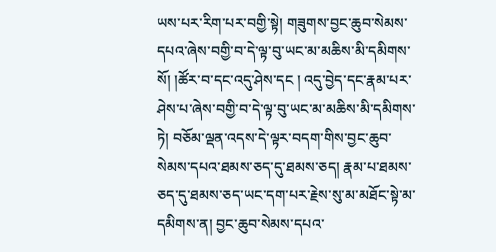ཡས་པར་རིག་པར་བགྱི་སྟེ། གཟུགས་བྱང་ཆུབ་སེམས་དཔའ་ཞེས་བགྱི་བ་དེ་ལྟ་བུ་ཡང་མ་མཆིས་མི་དམིགས་སོ། །ཚོར་བ་དང་འདུ་ཤེས་དང ། འདུ་བྱེད་དང་རྣམ་པར་ཤེས་པ་ཞེས་བགྱི་བ་དེ་ལྟ་བུ་ཡང་མ་མཆིས་མི་དམིགས་ཏེ། བཅོམ་ལྡན་འདས་དེ་ལྟར་བདག་གིས་བྱང་ཆུབ་སེམས་དཔའ་ཐམས་ཅད་དུ་ཐམས་ཅད། རྣམ་པ་ཐམས་ཅད་དུ་ཐམས་ཅད་ཡང་དག་པར་རྗེས་སུ་མ་མཐོང་སྟེ་མ་དམིགས་ན། བྱང་ཆུབ་སེམས་དཔའ་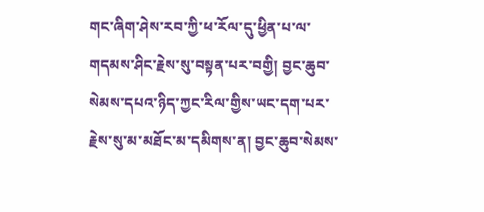གང་ཞིག་ཤེས་རབ་ཀྱི་ཕ་རོལ་དུ་ཕྱིན་པ་ལ་གདམས་ཤིང་རྗེས་སུ་བསྟན་པར་བགྱི། བྱང་ཆུབ་སེམས་དཔའ་ཉིད་ཀྱང་རིལ་གྱིས་ཡང་དག་པར་རྗེས་སུ་མ་མཐོང་མ་དམིགས་ན། བྱང་ཆུབ་སེམས་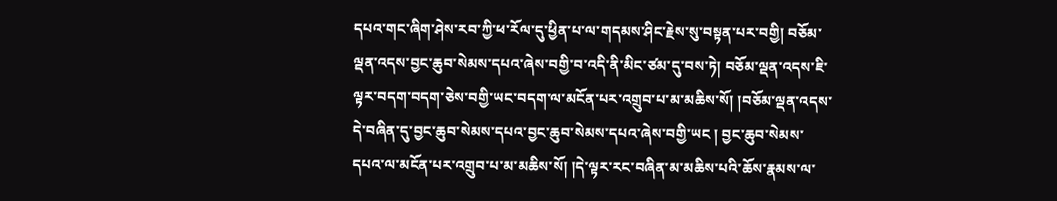དཔའ་གང་ཞིག་ཤེས་རབ་ཀྱི་ཕ་རོལ་དུ་ཕྱིན་པ་ལ་གདམས་ཤིང་རྗེས་སུ་བསྟན་པར་བགྱི། བཅོམ་ལྡན་འདས་བྱང་ཆུབ་སེམས་དཔའ་ཞེས་བགྱི་བ་འདི་ནི་མིང་ཙམ་དུ་བས་ཏེ། བཅོམ་ལྡན་འདས་ཇི་ལྟར་བདག་བདག་ཅེས་བགྱི་ཡང་བདག་ལ་མངོན་པར་འགྲུབ་པ་མ་མཆིས་སོ། །བཅོམ་ལྡན་འདས་དེ་བཞིན་དུ་བྱང་ཆུབ་སེམས་དཔའ་བྱང་ཆུབ་སེམས་དཔའ་ཞེས་བགྱི་ཡང ། བྱང་ཆུབ་སེམས་དཔའ་ལ་མངོན་པར་འགྲུབ་པ་མ་མཆིས་སོ། །དེ་ལྟར་རང་བཞིན་མ་མཆིས་པའི་ཆོས་རྣམས་ལ་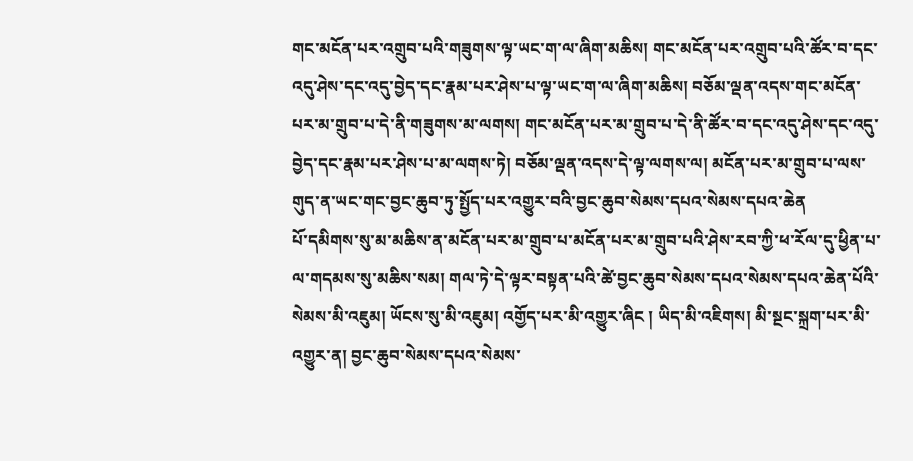གང་མངོན་པར་འགྲུབ་པའི་གཟུགས་ལྟ་ཡང་ག་ལ་ཞིག་མཆིས། གང་མངོན་པར་འགྲུབ་པའི་ཚོར་བ་དང་འདུ་ཤེས་དང་འདུ་བྱེད་དང་རྣམ་པར་ཤེས་པ་ལྟ་ཡང་ག་ལ་ཞིག་མཆིས། བཅོམ་ལྡན་འདས་གང་མངོན་པར་མ་གྲུབ་པ་དེ་ནི་གཟུགས་མ་ལགས། གང་མངོན་པར་མ་གྲུབ་པ་དེ་ནི་ཚོར་བ་དང་འདུ་ཤེས་དང་འདུ་བྱེད་དང་རྣམ་པར་ཤེས་པ་མ་ལགས་ཏེ། བཅོམ་ལྡན་འདས་དེ་ལྟ་ལགས་ལ། མངོན་པར་མ་གྲུབ་པ་ལས་གུད་ན་ཡང་གང་བྱང་ཆུབ་ཏུ་སྤྱོད་པར་འགྱུར་བའི་བྱང་ཆུབ་སེམས་དཔའ་སེམས་དཔའ་ཆེན
པོ་དམིགས་སུ་མ་མཆིས་ན་མངོན་པར་མ་གྲུབ་པ་མངོན་པར་མ་གྲུབ་པའི་ཤེས་རབ་ཀྱི་ཕ་རོལ་དུ་ཕྱིན་པ་ལ་གདམས་སུ་མཆིས་སམ། གལ་ཏེ་དེ་ལྟར་བསྟན་པའི་ཚེ་བྱང་ཆུབ་སེམས་དཔའ་སེམས་དཔའ་ཆེན་པོའི་སེམས་མི་འཇུམ། ཡོངས་སུ་མི་འཇུམ། འགྱོད་པར་མི་འགྱུར་ཞིང ། ཡིད་མི་འཇིགས། མི་སྔང་སྐྲག་པར་མི་འགྱུར་ན། བྱང་ཆུབ་སེམས་དཔའ་སེམས་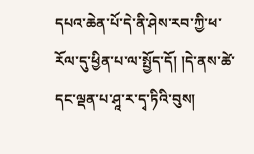དཔའ་ཆེན་པོ་དེ་ནི་ཤེས་རབ་ཀྱི་ཕ་རོལ་དུ་ཕྱིན་པ་ལ་སྤྱོད་དོ། །དེ་ནས་ཚེ་དང་ལྡན་པ་ཤཱ་ར་དྭ་ཏིའི་བུས།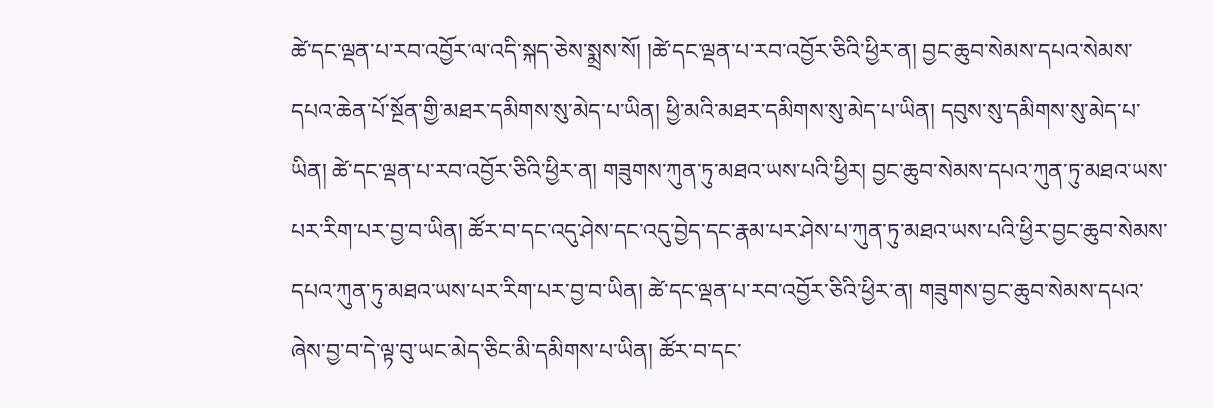ཚེ་དང་ལྡན་པ་རབ་འབྱོར་ལ་འདི་སྐད་ཅེས་སྨྲས་སོ། །ཚེ་དང་ལྡན་པ་རབ་འབྱོར་ཅིའི་ཕྱིར་ན། བྱང་ཆུབ་སེམས་དཔའ་སེམས་དཔའ་ཆེན་པོ་སྔོན་གྱི་མཐར་དམིགས་སུ་མེད་པ་ཡིན། ཕྱི་མའི་མཐར་དམིགས་སུ་མེད་པ་ཡིན། དབུས་སུ་དམིགས་སུ་མེད་པ་ཡིན། ཚེ་དང་ལྡན་པ་རབ་འབྱོར་ཅིའི་ཕྱིར་ན། གཟུགས་ཀུན་ཏུ་མཐའ་ཡས་པའི་ཕྱིར། བྱང་ཆུབ་སེམས་དཔའ་ཀུན་ཏུ་མཐའ་ཡས་པར་རིག་པར་བྱ་བ་ཡིན། ཚོར་བ་དང་འདུ་ཤེས་དང་འདུ་བྱེད་དང་རྣམ་པར་ཤེས་པ་ཀུན་ཏུ་མཐའ་ཡས་པའི་ཕྱིར་བྱང་ཆུབ་སེམས་དཔའ་ཀུན་ཏུ་མཐའ་ཡས་པར་རིག་པར་བྱ་བ་ཡིན། ཚེ་དང་ལྡན་པ་རབ་འབྱོར་ཅིའི་ཕྱིར་ན། གཟུགས་བྱང་ཆུབ་སེམས་དཔའ་ཞེས་བྱ་བ་དེ་ལྟ་བུ་ཡང་མེད་ཅིང་མི་དམིགས་པ་ཡིན། ཚོར་བ་དང་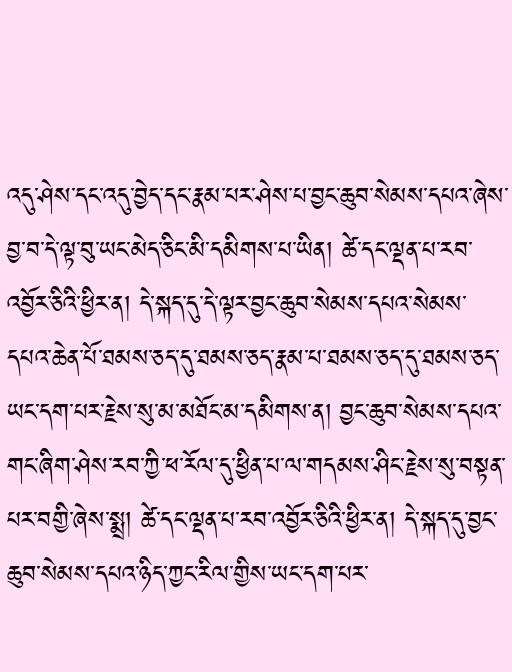འདུ་ཤེས་དང་འདུ་བྱེད་དང་རྣམ་པར་ཤེས་པ་བྱང་ཆུབ་སེམས་དཔའ་ཞེས་བྱ་བ་དེ་ལྟ་བུ་ཡང་མེད་ཅིང་མི་དམིགས་པ་ཡིན། ཚེ་དང་ལྡན་པ་རབ་འབྱོར་ཅིའི་ཕྱིར་ན། དེ་སྐད་དུ་དེ་ལྟར་བྱང་ཆུབ་སེམས་དཔའ་སེམས་དཔའ་ཆེན་པོ་ཐམས་ཅད་དུ་ཐམས་ཅད་རྣམ་པ་ཐམས་ཅད་དུ་ཐམས་ཅད་ཡང་དག་པར་རྗེས་སུ་མ་མཐོང་མ་དམིགས་ན། བྱང་ཆུབ་སེམས་དཔའ་གང་ཞིག་ཤེས་རབ་ཀྱི་ཕ་རོལ་དུ་ཕྱིན་པ་ལ་གདམས་ཤིང་རྗེས་སུ་བསྟན་པར་བགྱི་ཞེས་སྨྲ། ཚེ་དང་ལྡན་པ་རབ་འབྱོར་ཅིའི་ཕྱིར་ན། དེ་སྐད་དུ་བྱང་ཆུབ་སེམས་དཔའ་ཉིད་ཀྱང་རིལ་གྱིས་ཡང་དག་པར་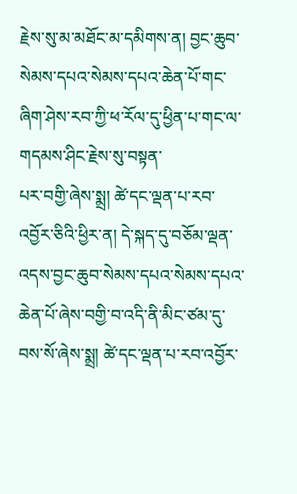རྗེས་སུ་མ་མཐོང་མ་དམིགས་ན། བྱང་ཆུབ་སེམས་དཔའ་སེམས་དཔའ་ཆེན་པོ་གང་ཞིག་ཤེས་རབ་ཀྱི་ཕ་རོལ་དུ་ཕྱིན་པ་གང་ལ་གདམས་ཤིང་རྗེས་སུ་བསྟན་
པར་བགྱི་ཞེས་སྨྲ། ཚེ་དང་ལྡན་པ་རབ་འབྱོར་ཅིའི་ཕྱིར་ན། དེ་སྐད་དུ་བཅོམ་ལྡན་འདས་བྱང་ཆུབ་སེམས་དཔའ་སེམས་དཔའ་ཆེན་པོ་ཞེས་བགྱི་བ་འདི་ནི་མིང་ཙམ་དུ་བས་སོ་ཞེས་སྨྲ། ཚེ་དང་ལྡན་པ་རབ་འབྱོར་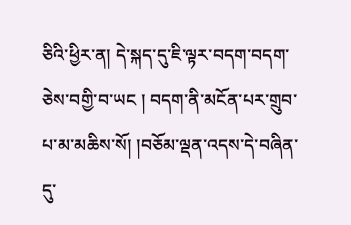ཅིའི་ཕྱིར་ན། དེ་སྐད་དུ་ཇི་ལྟར་བདག་བདག་ཅེས་བགྱི་བ་ཡང ། བདག་ནི་མངོན་པར་གྲུབ་པ་མ་མཆིས་སོ། །བཅོམ་ལྡན་འདས་དེ་བཞིན་དུ་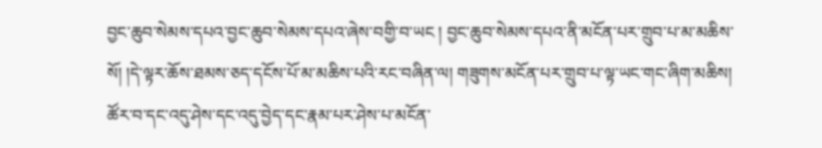བྱང་ཆུབ་སེམས་དཔའ་བྱང་ཆུབ་སེམས་དཔའ་ཞེས་བགྱི་བ་ཡང ། བྱང་ཆུབ་སེམས་དཔའ་ནི་མངོན་པར་གྲུབ་པ་མ་མཆིས་སོ། །དེ་ལྟར་ཆོས་ཐམས་ཅད་དངོས་པོ་མ་མཆིས་པའི་རང་བཞིན་ལ། གཟུགས་མངོན་པར་གྲུབ་པ་ལྟ་ཡང་གང་ཞིག་མཆིས། ཚོར་བ་དང་འདུ་ཤེས་དང་འདུ་བྱེད་དང་རྣམ་པར་ཤེས་པ་མངོན་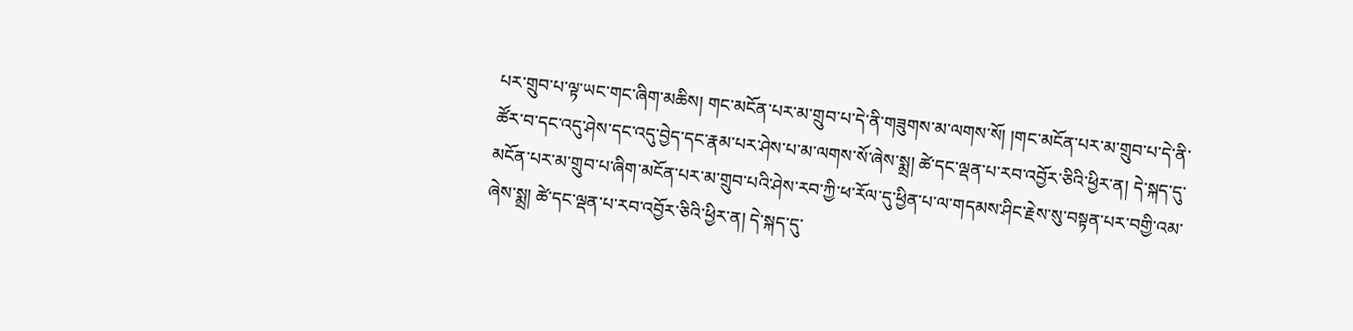པར་གྲུབ་པ་ལྟ་ཡང་གང་ཞིག་མཆིས། གང་མངོན་པར་མ་གྲུབ་པ་དེ་ནི་གཟུགས་མ་ལགས་སོ། །གང་མངོན་པར་མ་གྲུབ་པ་དེ་ནི་ཚོར་བ་དང་འདུ་ཤེས་དང་འདུ་བྱེད་དང་རྣམ་པར་ཤེས་པ་མ་ལགས་སོ་ཞེས་སྨྲ། ཚེ་དང་ལྡན་པ་རབ་འབྱོར་ཅིའི་ཕྱིར་ན། དེ་སྐད་དུ་མངོན་པར་མ་གྲུབ་པ་ཞིག་མངོན་པར་མ་གྲུབ་པའི་ཤེས་རབ་ཀྱི་ཕ་རོལ་དུ་ཕྱིན་པ་ལ་གདམས་ཤིང་རྗེས་སུ་བསྟན་པར་བགྱི་འམ་ཞེས་སྨྲ། ཚེ་དང་ལྡན་པ་རབ་འབྱོར་ཅིའི་ཕྱིར་ན། དེ་སྐད་དུ་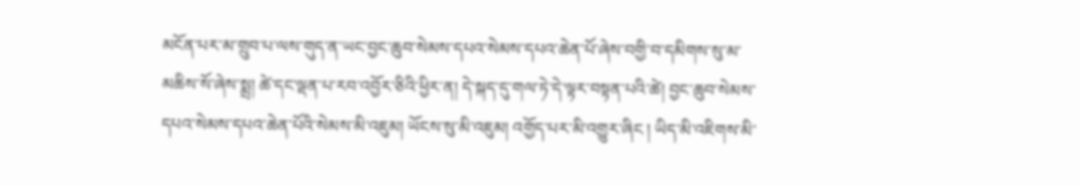མངོན་པར་མ་གྲུབ་པ་ལས་གུད་ན་ཡང་བྱང་ཆུབ་སེམས་དཔའ་སེམས་དཔའ་ཆེན་པོ་ཞེས་བགྱི་བ་དམིགས་སུ་མ་མཆིས་སོ་ཞེས་སྨྲ། ཚེ་དང་ལྡན་པ་རབ་འབྱོར་ཅིའི་ཕྱིར་ན། དེ་སྐད་དུ་གལ་ཏེ་དེ་ལྟར་བསྟན་པའི་ཚེ། བྱང་ཆུབ་སེམས་དཔའ་སེམས་དཔའ་ཆེན་པོའི་སེམས་མི་འཇུམ། ཡོངས་སུ་མི་འཇུམ། འགྱོད་པར་མི་འགྱུར་ཞིང ། ཡིད་མི་འཇིགས་མི་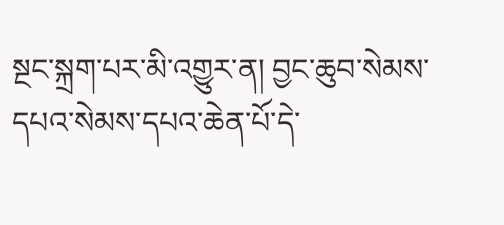སྔང་སྐྲག་པར་མི་འགྱུར་ན། བྱང་ཆུབ་སེམས་དཔའ་སེམས་དཔའ་ཆེན་པོ་དེ་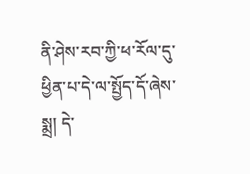ནི་ཤེས་རབ་ཀྱི་ཕ་རོལ་དུ་ཕྱིན་པ་དེ་ལ་སྤྱོད་དོ་ཞེས་སྨྲ། དེ་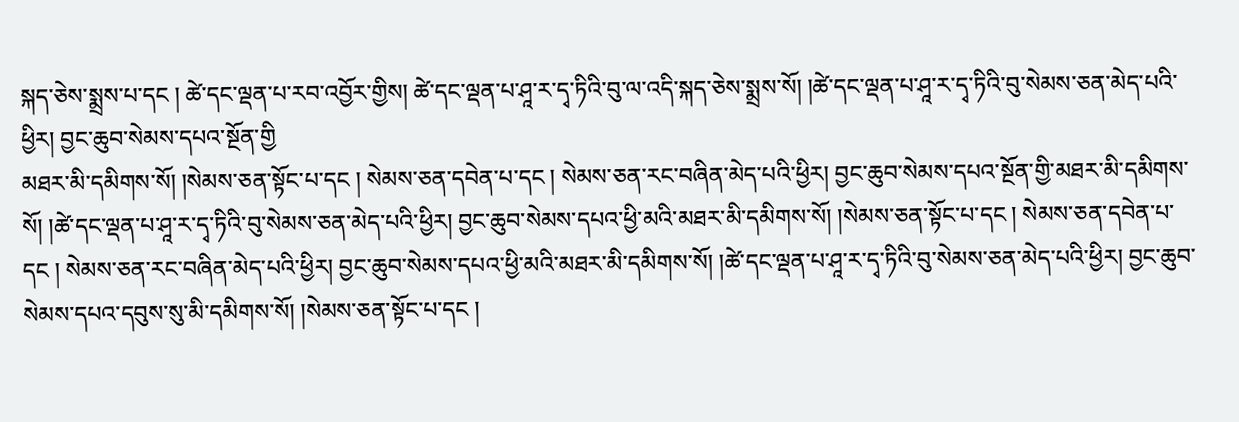སྐད་ཅེས་སྨྲས་པ་དང ། ཚེ་དང་ལྡན་པ་རབ་འབྱོར་གྱིས། ཚེ་དང་ལྡན་པ་ཤཱ་ར་དྭ་ཏིའི་བུ་ལ་འདི་སྐད་ཅེས་སྨྲས་སོ། །ཚེ་དང་ལྡན་པ་ཤཱ་ར་དྭ་ཏིའི་བུ་སེམས་ཅན་མེད་པའི་ཕྱིར། བྱང་ཆུབ་སེམས་དཔའ་སྔོན་གྱི
མཐར་མི་དམིགས་སོ། །སེམས་ཅན་སྟོང་པ་དང ། སེམས་ཅན་དབེན་པ་དང ། སེམས་ཅན་རང་བཞིན་མེད་པའི་ཕྱིར། བྱང་ཆུབ་སེམས་དཔའ་སྔོན་གྱི་མཐར་མི་དམིགས་སོ། །ཚེ་དང་ལྡན་པ་ཤཱ་ར་དྭ་ཏིའི་བུ་སེམས་ཅན་མེད་པའི་ཕྱིར། བྱང་ཆུབ་སེམས་དཔའ་ཕྱི་མའི་མཐར་མི་དམིགས་སོ། །སེམས་ཅན་སྟོང་པ་དང ། སེམས་ཅན་དབེན་པ་དང ། སེམས་ཅན་རང་བཞིན་མེད་པའི་ཕྱིར། བྱང་ཆུབ་སེམས་དཔའ་ཕྱི་མའི་མཐར་མི་དམིགས་སོ། །ཚེ་དང་ལྡན་པ་ཤཱ་ར་དྭ་ཏིའི་བུ་སེམས་ཅན་མེད་པའི་ཕྱིར། བྱང་ཆུབ་སེམས་དཔའ་དབུས་སུ་མི་དམིགས་སོ། །སེམས་ཅན་སྟོང་པ་དང །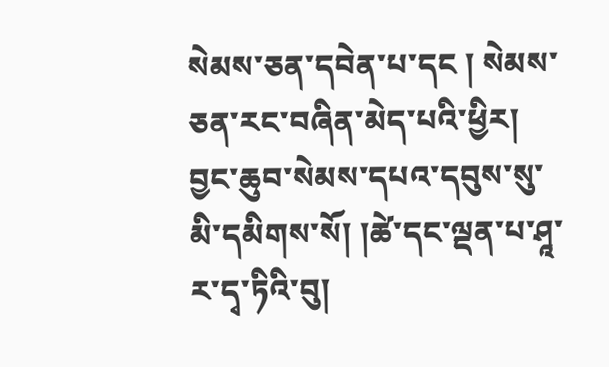སེམས་ཅན་དབེན་པ་དང ། སེམས་ཅན་རང་བཞིན་མེད་པའི་ཕྱིར། བྱང་ཆུབ་སེམས་དཔའ་དབུས་སུ་མི་དམིགས་སོ། །ཚེ་དང་ལྡན་པ་ཤཱ་ར་དྭ་ཏིའི་བུ།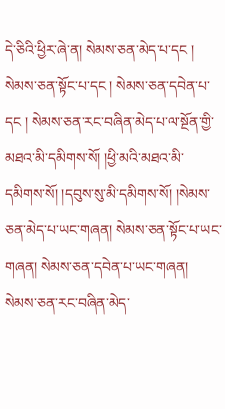དེ་ཅིའི་ཕྱིར་ཞེ་ན། སེམས་ཅན་མེད་པ་དང ། སེམས་ཅན་སྟོང་པ་དང ། སེམས་ཅན་དབེན་པ་དང ། སེམས་ཅན་རང་བཞིན་མེད་པ་ལ་སྔོན་གྱི་མཐའ་མི་དམིགས་སོ། །ཕྱི་མའི་མཐའ་མི་དམིགས་སོ། །དབུས་སུ་མི་དམིགས་སོ། །སེམས་ཅན་མེད་པ་ཡང་གཞན། སེམས་ཅན་སྟོང་པ་ཡང་གཞན། སེམས་ཅན་དབེན་པ་ཡང་གཞན། སེམས་ཅན་རང་བཞིན་མེད་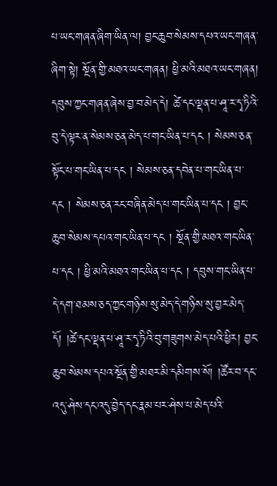པ་ཡང་གཞན་ཞིག་ཡིན་ལ། བྱང་ཆུབ་སེམས་དཔའ་ཡང་གཞན་ཞིག་སྟེ། སྔོན་གྱི་མཐའ་ཡང་གཞན། ཕྱི་མའི་མཐའ་ཡང་གཞན། དབུས་ཀྱང་གཞན་ཞེས་བྱ་བ་མེད་དེ། ཚེ་དང་ལྡན་པ་ཤཱ་ར་དྭ་ཏིའི་བུ་དེ་ལྟར་ན་སེམས་ཅན་མེད་པ་གང་ཡིན་པ་དང ། སེམས་ཅན་སྟོང་པ་གང་ཡིན་པ་དང ། སེམས་ཅན་དབེན་པ་གང་ཡིན་པ་དང ། སེམས་ཅན་རང་བཞིན་མེད་པ་གང་ཡིན་པ་དང ། བྱང་ཆུབ་སེམས་དཔའ་གང་ཡིན་པ་དང ། སྔོན་གྱི་མཐའ་གང་ཡིན་པ་དང ། ཕྱི་མའི་མཐའ་གང་ཡིན་པ་དང ། དབུས་གང་ཡིན་པ་དེ་དག་ཐམས་ཅད་ཀྱང་གཉིས་སུ་མེད་དེ་གཉིས་སུ་བྱར་མེད་དོ། །ཚེ་དང་ལྡན་པ་ཤཱ་ར་དྭ་ཏིའི་བུ་གཟུགས་མེད་པའི་ཕྱིར། བྱང་ཆུབ་སེམས་དཔའ་སྔོན་གྱི་མཐར་མི་དམིགས་སོ། །ཚོར་བ་དང་འདུ་ཤེས་དང་འདུ་བྱེད་དང་རྣམ་པར་ཤེས་པ་མེད་པའི་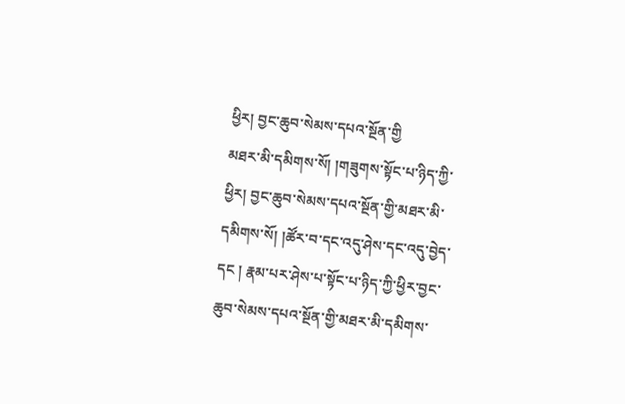ཕྱིར། བྱང་ཆུབ་སེམས་དཔའ་སྔོན་གྱི
མཐར་མི་དམིགས་སོ། །གཟུགས་སྟོང་པ་ཉིད་ཀྱི་ཕྱིར། བྱང་ཆུབ་སེམས་དཔའ་སྔོན་གྱི་མཐར་མི་དམིགས་སོ། །ཚོར་བ་དང་འདུ་ཤེས་དང་འདུ་བྱེད་དང ། རྣམ་པར་ཤེས་པ་སྟོང་པ་ཉིད་ཀྱི་ཕྱིར་བྱང་ཆུབ་སེམས་དཔའ་སྔོན་གྱི་མཐར་མི་དམིགས་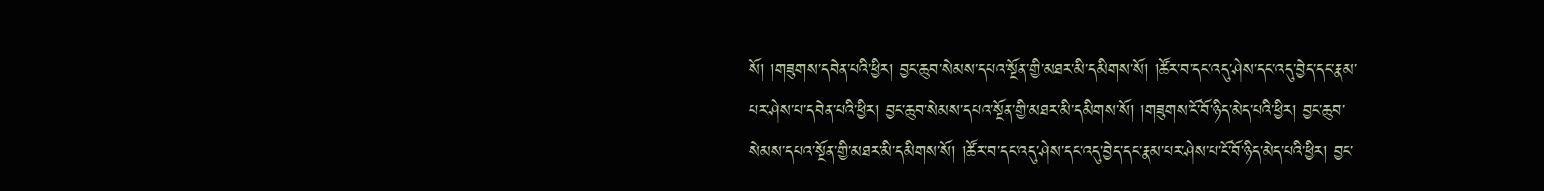སོ། །གཟུགས་དབེན་པའི་ཕྱིར། བྱང་ཆུབ་སེམས་དཔའ་སྔོན་གྱི་མཐར་མི་དམིགས་སོ། །ཚོར་བ་དང་འདུ་ཤེས་དང་འདུ་བྱེད་དང་རྣམ་པར་ཤེས་པ་དབེན་པའི་ཕྱིར། བྱང་ཆུབ་སེམས་དཔའ་སྔོན་གྱི་མཐར་མི་དམིགས་སོ། །གཟུགས་ངོ་བོ་ཉིད་མེད་པའི་ཕྱིར། བྱང་ཆུབ་སེམས་དཔའ་སྔོན་གྱི་མཐར་མི་དམིགས་སོ། །ཚོར་བ་དང་འདུ་ཤེས་དང་འདུ་བྱེད་དང་རྣམ་པར་ཤེས་པ་ངོ་བོ་ཉིད་མེད་པའི་ཕྱིར། བྱང་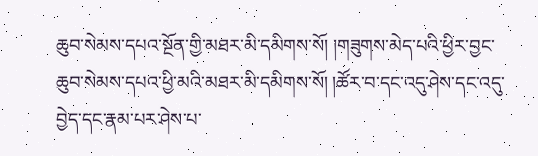ཆུབ་སེམས་དཔའ་སྔོན་གྱི་མཐར་མི་དམིགས་སོ། །གཟུགས་མེད་པའི་ཕྱིར་བྱང་ཆུབ་སེམས་དཔའ་ཕྱི་མའི་མཐར་མི་དམིགས་སོ། །ཚོར་བ་དང་འདུ་ཤེས་དང་འདུ་བྱེད་དང་རྣམ་པར་ཤེས་པ་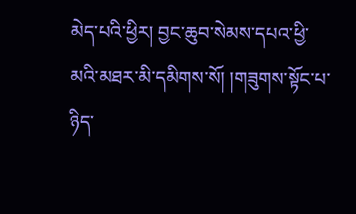མེད་པའི་ཕྱིར། བྱང་ཆུབ་སེམས་དཔའ་ཕྱི་མའི་མཐར་མི་དམིགས་སོ། །གཟུགས་སྟོང་པ་ཉིད་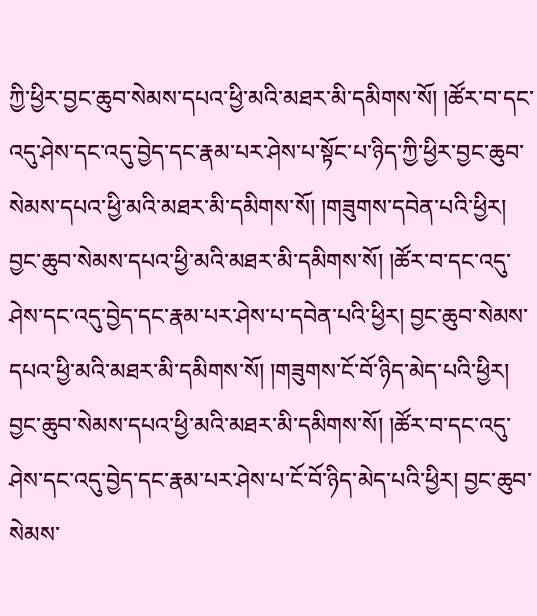ཀྱི་ཕྱིར་བྱང་ཆུབ་སེམས་དཔའ་ཕྱི་མའི་མཐར་མི་དམིགས་སོ། །ཚོར་བ་དང་འདུ་ཤེས་དང་འདུ་བྱེད་དང་རྣམ་པར་ཤེས་པ་སྟོང་པ་ཉིད་ཀྱི་ཕྱིར་བྱང་ཆུབ་སེམས་དཔའ་ཕྱི་མའི་མཐར་མི་དམིགས་སོ། །གཟུགས་དབེན་པའི་ཕྱིར། བྱང་ཆུབ་སེམས་དཔའ་ཕྱི་མའི་མཐར་མི་དམིགས་སོ། །ཚོར་བ་དང་འདུ་ཤེས་དང་འདུ་བྱེད་དང་རྣམ་པར་ཤེས་པ་དབེན་པའི་ཕྱིར། བྱང་ཆུབ་སེམས་དཔའ་ཕྱི་མའི་མཐར་མི་དམིགས་སོ། །གཟུགས་ངོ་བོ་ཉིད་མེད་པའི་ཕྱིར། བྱང་ཆུབ་སེམས་དཔའ་ཕྱི་མའི་མཐར་མི་དམིགས་སོ། །ཚོར་བ་དང་འདུ་ཤེས་དང་འདུ་བྱེད་དང་རྣམ་པར་ཤེས་པ་ངོ་བོ་ཉིད་མེད་པའི་ཕྱིར། བྱང་ཆུབ་སེམས་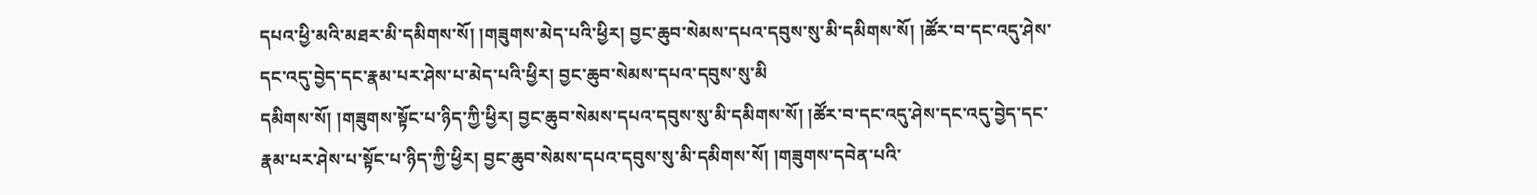དཔའ་ཕྱི་མའི་མཐར་མི་དམིགས་སོ། །གཟུགས་མེད་པའི་ཕྱིར། བྱང་ཆུབ་སེམས་དཔའ་དབུས་སུ་མི་དམིགས་སོ། །ཚོར་བ་དང་འདུ་ཤེས་དང་འདུ་བྱེད་དང་རྣམ་པར་ཤེས་པ་མེད་པའི་ཕྱིར། བྱང་ཆུབ་སེམས་དཔའ་དབུས་སུ་མི
དམིགས་སོ། །གཟུགས་སྟོང་པ་ཉིད་ཀྱི་ཕྱིར། བྱང་ཆུབ་སེམས་དཔའ་དབུས་སུ་མི་དམིགས་སོ། །ཚོར་བ་དང་འདུ་ཤེས་དང་འདུ་བྱེད་དང་རྣམ་པར་ཤེས་པ་སྟོང་པ་ཉིད་ཀྱི་ཕྱིར། བྱང་ཆུབ་སེམས་དཔའ་དབུས་སུ་མི་དམིགས་སོ། །གཟུགས་དབེན་པའི་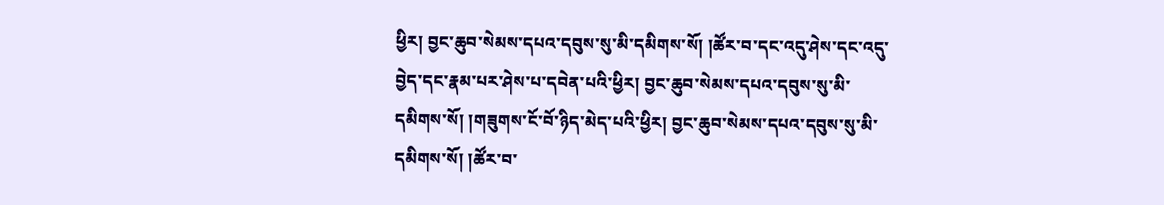ཕྱིར། བྱང་ཆུབ་སེམས་དཔའ་དབུས་སུ་མི་དམིགས་སོ། །ཚོར་བ་དང་འདུ་ཤེས་དང་འདུ་བྱེད་དང་རྣམ་པར་ཤེས་པ་དབེན་པའི་ཕྱིར། བྱང་ཆུབ་སེམས་དཔའ་དབུས་སུ་མི་དམིགས་སོ། །གཟུགས་ངོ་བོ་ཉིད་མེད་པའི་ཕྱིར། བྱང་ཆུབ་སེམས་དཔའ་དབུས་སུ་མི་དམིགས་སོ། །ཚོར་བ་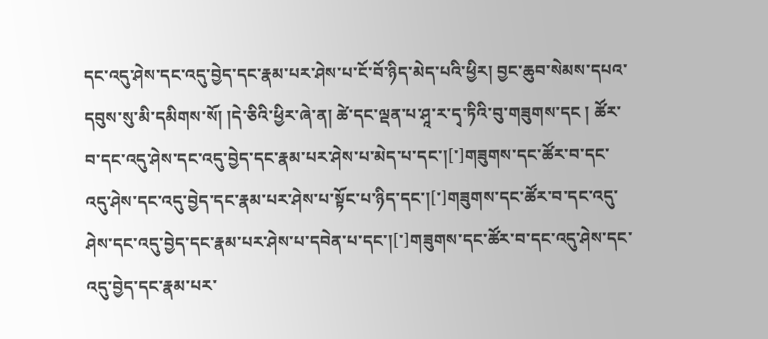དང་འདུ་ཤེས་དང་འདུ་བྱེད་དང་རྣམ་པར་ཤེས་པ་ངོ་བོ་ཉིད་མེད་པའི་ཕྱིར། བྱང་ཆུབ་སེམས་དཔའ་དབུས་སུ་མི་དམིགས་སོ། །དེ་ཅིའི་ཕྱིར་ཞེ་ན། ཚེ་དང་ལྡན་པ་ཤཱ་ར་དྭ་ཏིའི་བུ་གཟུགས་དང ། ཚོར་བ་དང་འདུ་ཤེས་དང་འདུ་བྱེད་དང་རྣམ་པར་ཤེས་པ་མེད་པ་དང་།[་]གཟུགས་དང་ཚོར་བ་དང་འདུ་ཤེས་དང་འདུ་བྱེད་དང་རྣམ་པར་ཤེས་པ་སྟོང་པ་ཉིད་དང་།[་]གཟུགས་དང་ཚོར་བ་དང་འདུ་ཤེས་དང་འདུ་བྱེད་དང་རྣམ་པར་ཤེས་པ་དབེན་པ་དང་།[་]གཟུགས་དང་ཚོར་བ་དང་འདུ་ཤེས་དང་འདུ་བྱེད་དང་རྣམ་པར་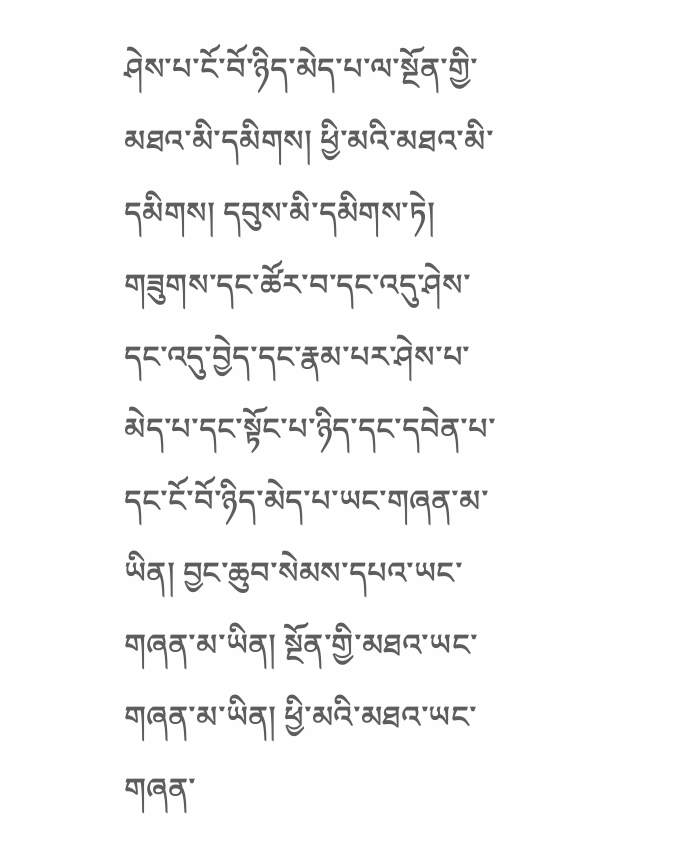ཤེས་པ་ངོ་བོ་ཉིད་མེད་པ་ལ་སྔོན་གྱི་མཐའ་མི་དམིགས། ཕྱི་མའི་མཐའ་མི་དམིགས། དབུས་མི་དམིགས་ཏེ། གཟུགས་དང་ཚོར་བ་དང་འདུ་ཤེས་དང་འདུ་བྱེད་དང་རྣམ་པར་ཤེས་པ་མེད་པ་དང་སྟོང་པ་ཉིད་དང་དབེན་པ་དང་ངོ་བོ་ཉིད་མེད་པ་ཡང་གཞན་མ་ཡིན། བྱང་ཆུབ་སེམས་དཔའ་ཡང་གཞན་མ་ཡིན། སྔོན་གྱི་མཐའ་ཡང་གཞན་མ་ཡིན། ཕྱི་མའི་མཐའ་ཡང་གཞན་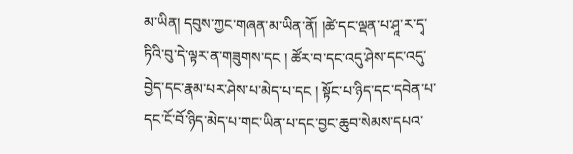མ་ཡིན། དབུས་ཀྱང་གཞན་མ་ཡིན་ནོ། །ཚེ་དང་ལྡན་པ་ཤཱ་ར་དྭ་ཏིའི་བུ་དེ་ལྟར་ན་གཟུགས་དང ། ཚོར་བ་དང་འདུ་ཤེས་དང་འདུ་བྱེད་དང་རྣམ་པར་ཤེས་པ་མེད་པ་དང ། སྟོང་པ་ཉིད་དང་དབེན་པ་དང་ངོ་བོ་ཉིད་མེད་པ་གང་ཡིན་པ་དང་བྱང་ཆུབ་སེམས་དཔའ་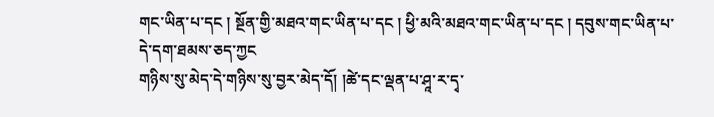གང་ཡིན་པ་དང ། སྔོན་གྱི་མཐའ་གང་ཡིན་པ་དང ། ཕྱི་མའི་མཐའ་གང་ཡིན་པ་དང ། དབུས་གང་ཡིན་པ་དེ་དག་ཐམས་ཅད་ཀྱང
གཉིས་སུ་མེད་དེ་གཉིས་སུ་བྱར་མེད་དོ། །ཚེ་དང་ལྡན་པ་ཤཱ་ར་དྭ་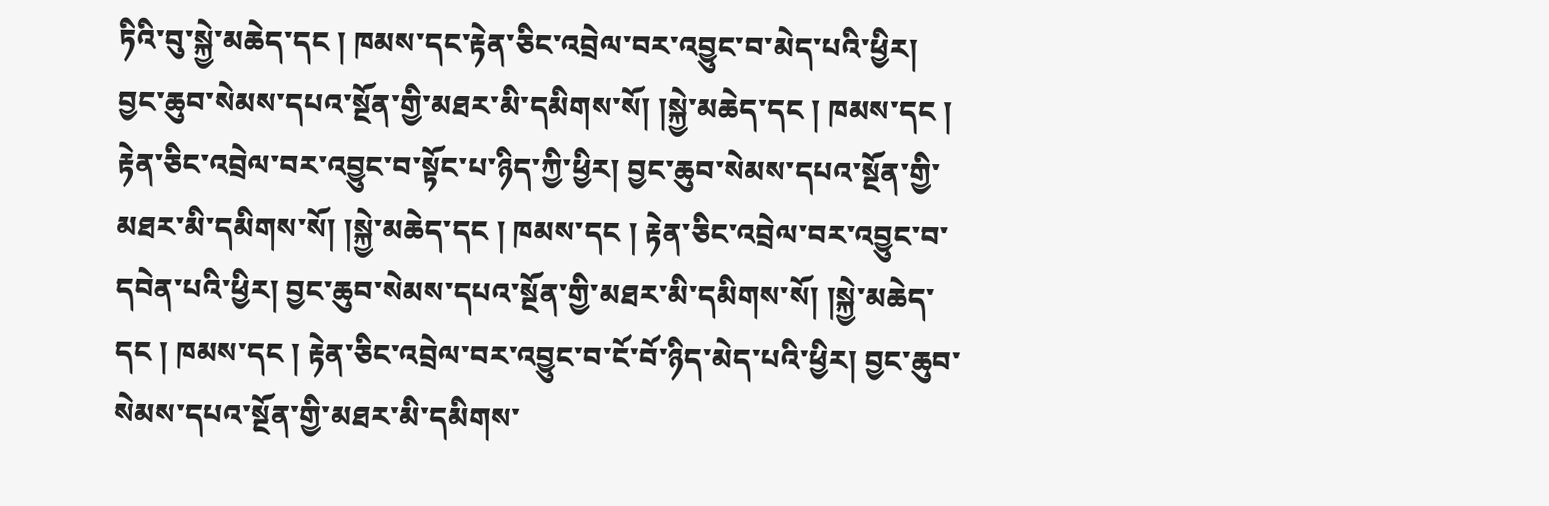ཏིའི་བུ་སྐྱེ་མཆེད་དང ། ཁམས་དང་རྟེན་ཅིང་འབྲེལ་བར་འབྱུང་བ་མེད་པའི་ཕྱིར། བྱང་ཆུབ་སེམས་དཔའ་སྔོན་གྱི་མཐར་མི་དམིགས་སོ། །སྐྱེ་མཆེད་དང ། ཁམས་དང ། རྟེན་ཅིང་འབྲེལ་བར་འབྱུང་བ་སྟོང་པ་ཉིད་ཀྱི་ཕྱིར། བྱང་ཆུབ་སེམས་དཔའ་སྔོན་གྱི་མཐར་མི་དམིགས་སོ། །སྐྱེ་མཆེད་དང ། ཁམས་དང ། རྟེན་ཅིང་འབྲེལ་བར་འབྱུང་བ་དབེན་པའི་ཕྱིར། བྱང་ཆུབ་སེམས་དཔའ་སྔོན་གྱི་མཐར་མི་དམིགས་སོ། །སྐྱེ་མཆེད་དང ། ཁམས་དང ། རྟེན་ཅིང་འབྲེལ་བར་འབྱུང་བ་ངོ་བོ་ཉིད་མེད་པའི་ཕྱིར། བྱང་ཆུབ་སེམས་དཔའ་སྔོན་གྱི་མཐར་མི་དམིགས་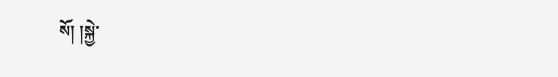སོ། །སྐྱེ་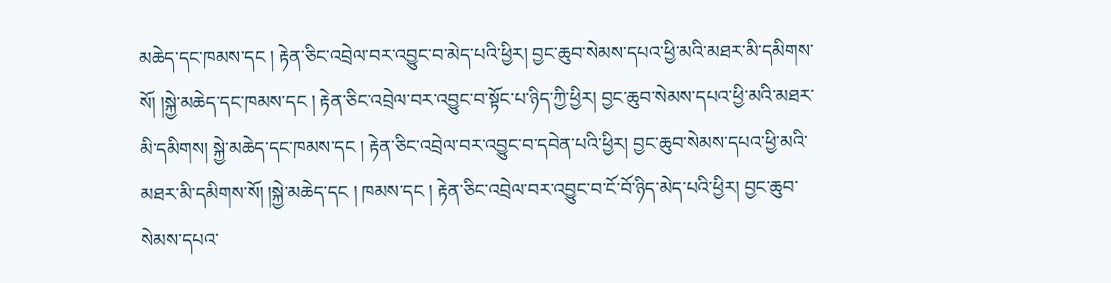མཆེད་དང་ཁམས་དང ། རྟེན་ཅིང་འབྲེལ་བར་འབྱུང་བ་མེད་པའི་ཕྱིར། བྱང་ཆུབ་སེམས་དཔའ་ཕྱི་མའི་མཐར་མི་དམིགས་སོ། །སྐྱེ་མཆེད་དང་ཁམས་དང ། རྟེན་ཅིང་འབྲེལ་བར་འབྱུང་བ་སྟོང་པ་ཉིད་ཀྱི་ཕྱིར། བྱང་ཆུབ་སེམས་དཔའ་ཕྱི་མའི་མཐར་མི་དམིགས། སྐྱེ་མཆེད་དང་ཁམས་དང ། རྟེན་ཅིང་འབྲེལ་བར་འབྱུང་བ་དབེན་པའི་ཕྱིར། བྱང་ཆུབ་སེམས་དཔའ་ཕྱི་མའི་མཐར་མི་དམིགས་སོ། །སྐྱེ་མཆེད་དང ། ཁམས་དང ། རྟེན་ཅིང་འབྲེལ་བར་འབྱུང་བ་ངོ་བོ་ཉིད་མེད་པའི་ཕྱིར། བྱང་ཆུབ་སེམས་དཔའ་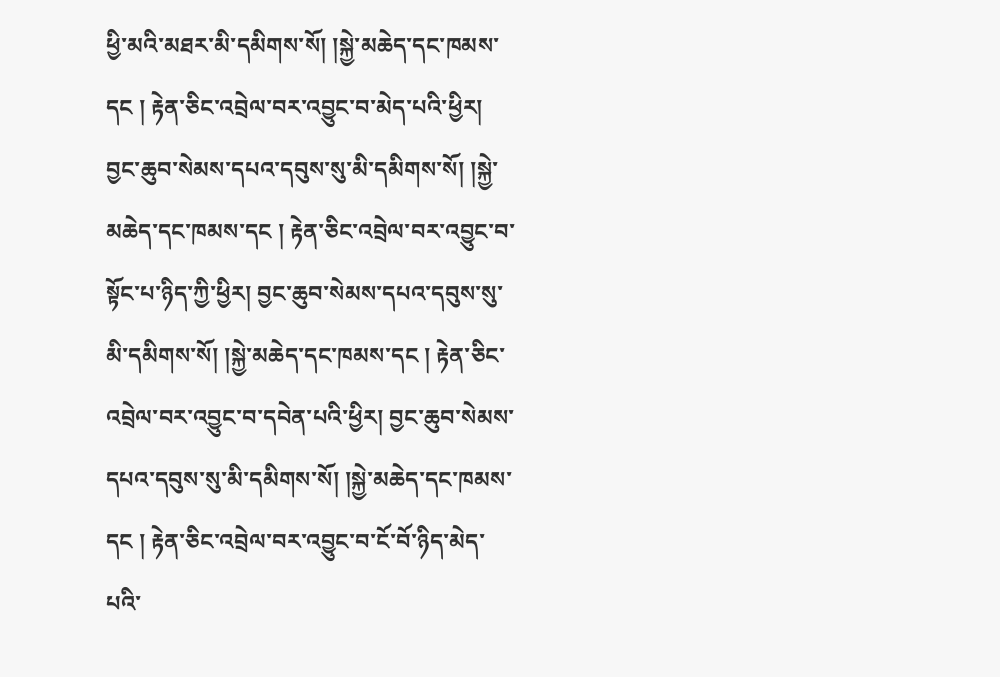ཕྱི་མའི་མཐར་མི་དམིགས་སོ། །སྐྱེ་མཆེད་དང་ཁམས་དང ། རྟེན་ཅིང་འབྲེལ་བར་འབྱུང་བ་མེད་པའི་ཕྱིར། བྱང་ཆུབ་སེམས་དཔའ་དབུས་སུ་མི་དམིགས་སོ། །སྐྱེ་མཆེད་དང་ཁམས་དང ། རྟེན་ཅིང་འབྲེལ་བར་འབྱུང་བ་སྟོང་པ་ཉིད་ཀྱི་ཕྱིར། བྱང་ཆུབ་སེམས་དཔའ་དབུས་སུ་མི་དམིགས་སོ། །སྐྱེ་མཆེད་དང་ཁམས་དང ། རྟེན་ཅིང་འབྲེལ་བར་འབྱུང་བ་དབེན་པའི་ཕྱིར། བྱང་ཆུབ་སེམས་དཔའ་དབུས་སུ་མི་དམིགས་སོ། །སྐྱེ་མཆེད་དང་ཁམས་དང ། རྟེན་ཅིང་འབྲེལ་བར་འབྱུང་བ་ངོ་བོ་ཉིད་མེད་པའི་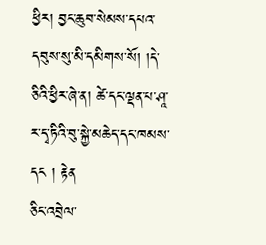ཕྱིར། བྱང་ཆུབ་སེམས་དཔའ་དབུས་སུ་མི་དམིགས་སོ། །དེ་ཅིའི་ཕྱིར་ཞེ་ན། ཚེ་དང་ལྡན་པ་ཤཱ་ར་དྭ་ཏིའི་བུ་སྐྱེ་མཆེད་དང་ཁམས་དང ། རྟེན
ཅིང་འབྲེལ་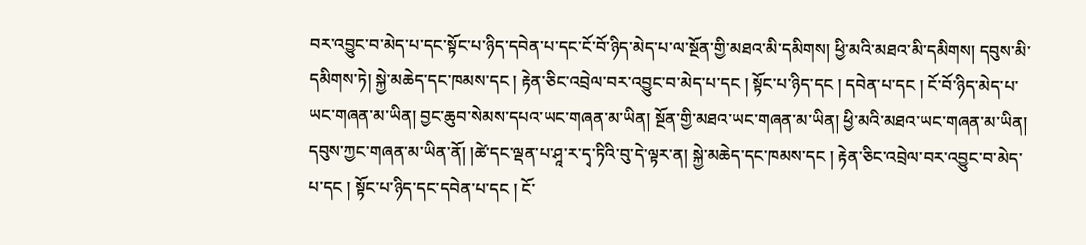བར་འབྱུང་བ་མེད་པ་དང་སྟོང་པ་ཉིད་དབེན་པ་དང་ངོ་བོ་ཉིད་མེད་པ་ལ་སྔོན་གྱི་མཐའ་མི་དམིགས། ཕྱི་མའི་མཐའ་མི་དམིགས། དབུས་མི་དམིགས་ཏེ། སྐྱེ་མཆེད་དང་ཁམས་དང ། རྟེན་ཅིང་འབྲེལ་བར་འབྱུང་བ་མེད་པ་དང ། སྟོང་པ་ཉིད་དང ། དབེན་པ་དང ། ངོ་བོ་ཉིད་མེད་པ་ཡང་གཞན་མ་ཡིན། བྱང་ཆུབ་སེམས་དཔའ་ཡང་གཞན་མ་ཡིན། སྔོན་གྱི་མཐའ་ཡང་གཞན་མ་ཡིན། ཕྱི་མའི་མཐའ་ཡང་གཞན་མ་ཡིན། དབུས་ཀྱང་གཞན་མ་ཡིན་ནོ། །ཚེ་དང་ལྡན་པ་ཤཱ་ར་དྭ་ཏིའི་བུ་དེ་ལྟར་ན། སྐྱེ་མཆེད་དང་ཁམས་དང ། རྟེན་ཅིང་འབྲེལ་བར་འབྱུང་བ་མེད་པ་དང ། སྟོང་པ་ཉིད་དང་དབེན་པ་དང ། ངོ་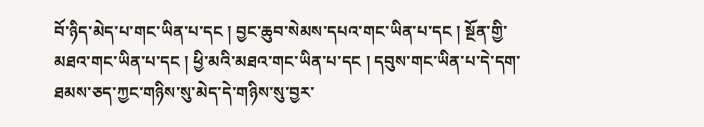བོ་ཉིད་མེད་པ་གང་ཡིན་པ་དང ། བྱང་ཆུབ་སེམས་དཔའ་གང་ཡིན་པ་དང ། སྔོན་གྱི་མཐའ་གང་ཡིན་པ་དང ། ཕྱི་མའི་མཐའ་གང་ཡིན་པ་དང ། དབུས་གང་ཡིན་པ་དེ་དག་ཐམས་ཅད་ཀྱང་གཉིས་སུ་མེད་དེ་གཉིས་སུ་བྱར་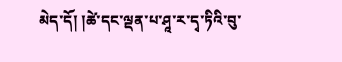མེད་དོ། །ཚེ་དང་ལྡན་པ་ཤཱ་ར་དྭ་ཏིའི་བུ་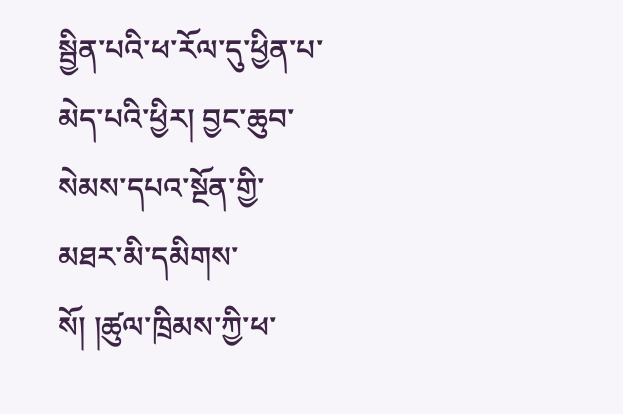སྦྱིན་པའི་ཕ་རོལ་དུ་ཕྱིན་པ་མེད་པའི་ཕྱིར། བྱང་ཆུབ་སེམས་དཔའ་སྔོན་གྱི་མཐར་མི་དམིགས་སོ། །ཚུལ་ཁྲིམས་ཀྱི་ཕ་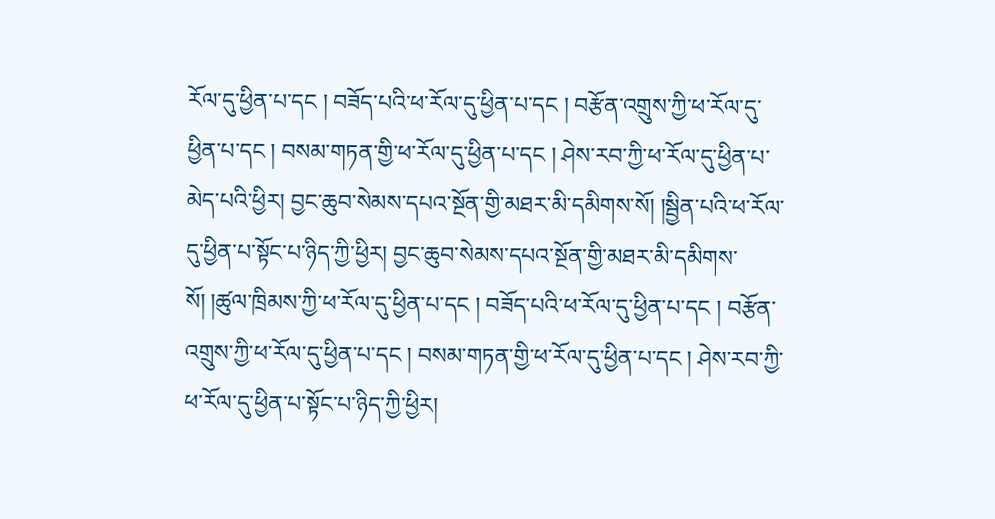རོལ་དུ་ཕྱིན་པ་དང ། བཟོད་པའི་ཕ་རོལ་དུ་ཕྱིན་པ་དང ། བརྩོན་འགྲུས་ཀྱི་ཕ་རོལ་དུ་ཕྱིན་པ་དང ། བསམ་གཏན་གྱི་ཕ་རོལ་དུ་ཕྱིན་པ་དང ། ཤེས་རབ་ཀྱི་ཕ་རོལ་དུ་ཕྱིན་པ་མེད་པའི་ཕྱིར། བྱང་ཆུབ་སེམས་དཔའ་སྔོན་གྱི་མཐར་མི་དམིགས་སོ། །སྦྱིན་པའི་ཕ་རོལ་དུ་ཕྱིན་པ་སྟོང་པ་ཉིད་ཀྱི་ཕྱིར། བྱང་ཆུབ་སེམས་དཔའ་སྔོན་གྱི་མཐར་མི་དམིགས་སོ། །ཚུལ་ཁྲིམས་ཀྱི་ཕ་རོལ་དུ་ཕྱིན་པ་དང ། བཟོད་པའི་ཕ་རོལ་དུ་ཕྱིན་པ་དང ། བརྩོན་འགྲུས་ཀྱི་ཕ་རོལ་དུ་ཕྱིན་པ་དང ། བསམ་གཏན་གྱི་ཕ་རོལ་དུ་ཕྱིན་པ་དང ། ཤེས་རབ་ཀྱི་ཕ་རོལ་དུ་ཕྱིན་པ་སྟོང་པ་ཉིད་ཀྱི་ཕྱིར།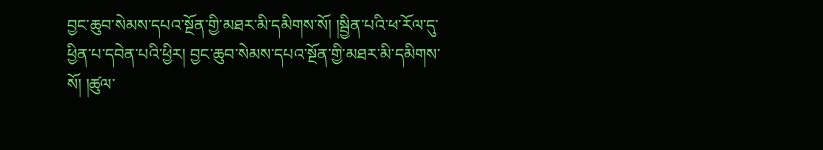བྱང་ཆུབ་སེམས་དཔའ་སྔོན་གྱི་མཐར་མི་དམིགས་སོ། །སྦྱིན་པའི་ཕ་རོལ་དུ་ཕྱིན་པ་དབེན་པའི་ཕྱིར། བྱང་ཆུབ་སེམས་དཔའ་སྔོན་གྱི་མཐར་མི་དམིགས་སོ། །ཚུལ་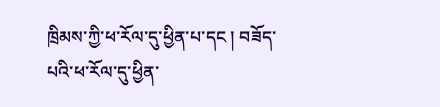ཁྲིམས་ཀྱི་ཕ་རོལ་དུ་ཕྱིན་པ་དང ། བཟོད་པའི་ཕ་རོལ་དུ་ཕྱིན་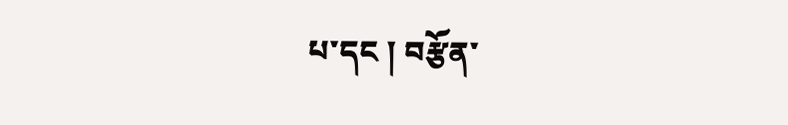པ་དང ། བརྩོན་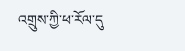འགྲུས་ཀྱི་ཕ་རོལ་དུ